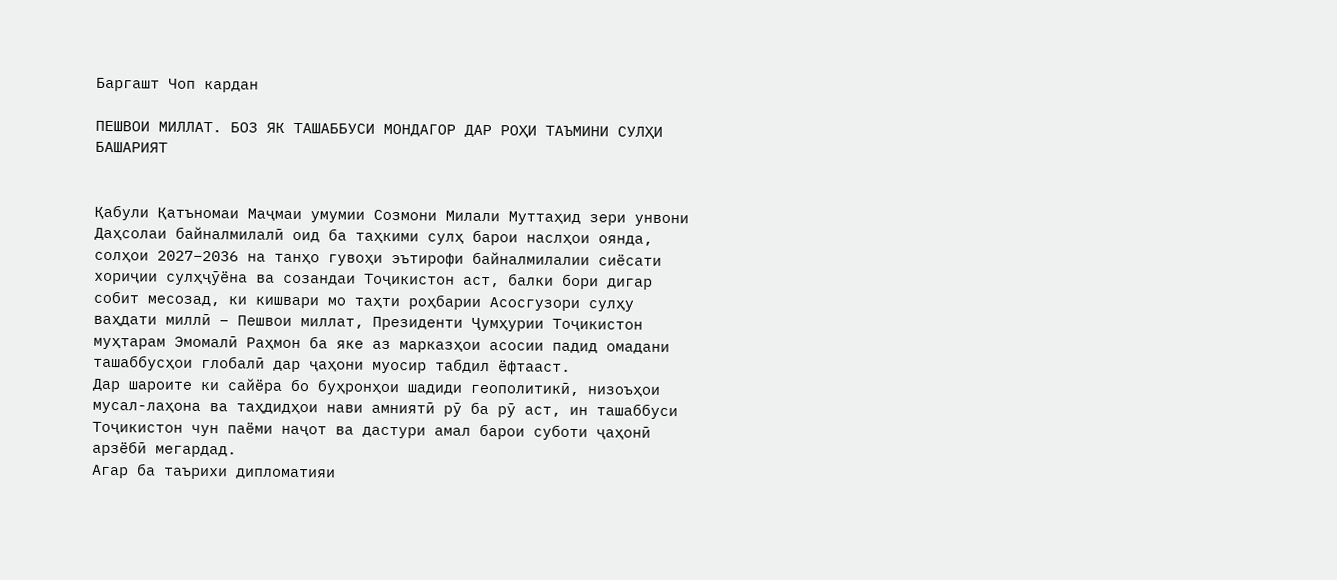Баргашт Чоп кардан

ПЕШВОИ МИЛЛАТ. БОЗ ЯК ТАШАББУСИ МОНДАГОР ДАР РОҲИ ТАЪМИНИ СУЛҲИ БАШАРИЯТ


Қабули Қатъномаи Маҷмаи умумии Созмони Милали Муттаҳид зери унвони Даҳсолаи байналмилалӣ оид ба таҳкими сулҳ барои наслҳои оянда, солҳои 2027–2036 на танҳо гувоҳи эътирофи байналмилалии сиёсати хориҷии сулҳҷӯёна ва созандаи Тоҷикистон аст, балки бори дигар собит месозад, ки кишвари мо таҳти роҳбарии Асосгузори сулҳу ваҳдати миллӣ – Пешвои миллат, Президенти Ҷумҳурии Тоҷикистон муҳтарам Эмомалӣ Раҳмон ба яке аз марказҳои асосии падид омадани ташаббусҳои глобалӣ дар ҷаҳони муосир табдил ёфтааст.
Дар шароите ки сайёра бо буҳронҳои шадиди геополитикӣ, низоъҳои мусал-лаҳона ва таҳдидҳои нави амниятӣ рӯ ба рӯ аст, ин ташаббуси Тоҷикистон чун паёми наҷот ва дастури амал барои суботи ҷаҳонӣ арзёбӣ мегардад.
Агар ба таърихи дипломатияи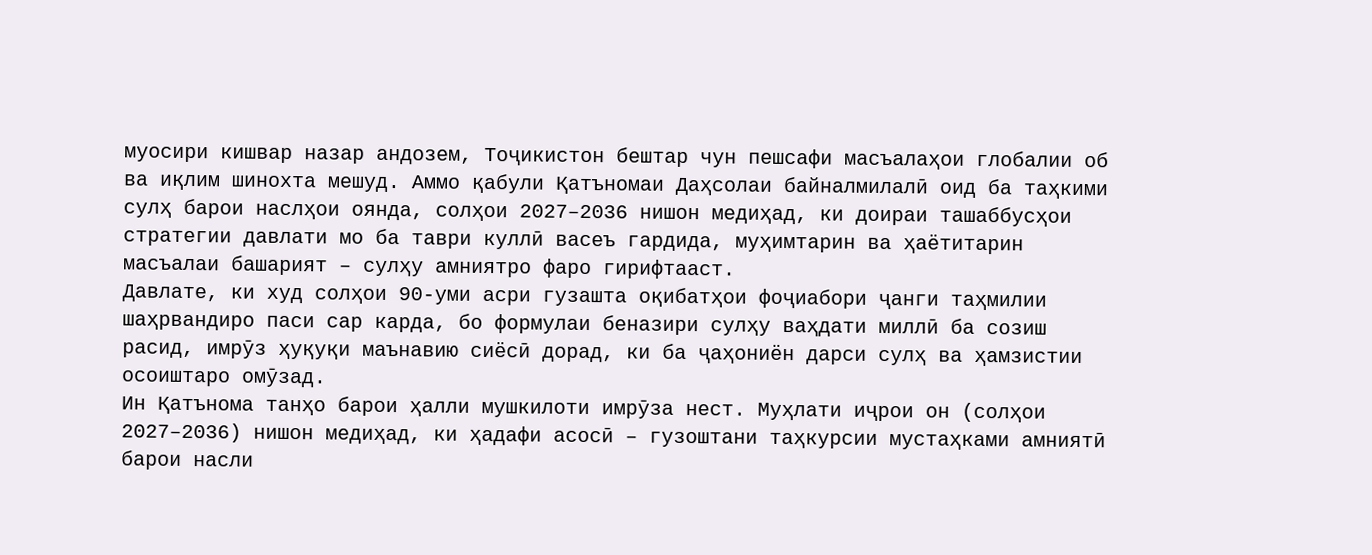муосири кишвар назар андозем, Тоҷикистон бештар чун пешсафи масъалаҳои глобалии об ва иқлим шинохта мешуд. Аммо қабули Қатъномаи Даҳсолаи байналмилалӣ оид ба таҳкими сулҳ барои наслҳои оянда, солҳои 2027–2036 нишон медиҳад, ки доираи ташаббусҳои стратегии давлати мо ба таври куллӣ васеъ гардида, муҳимтарин ва ҳаётитарин масъалаи башарият – сулҳу амниятро фаро гирифтааст.
Давлате, ки худ солҳои 90-уми асри гузашта оқибатҳои фоҷиабори ҷанги таҳмилии шаҳрвандиро паси сар карда, бо формулаи беназири сулҳу ваҳдати миллӣ ба созиш расид, имрӯз ҳуқуқи маънавию сиёсӣ дорад, ки ба ҷаҳониён дарси сулҳ ва ҳамзистии осоиштаро омӯзад.
Ин Қатънома танҳо барои ҳалли мушкилоти имрӯза нест. Муҳлати иҷрои он (солҳои 2027–2036) нишон медиҳад, ки ҳадафи асосӣ – гузоштани таҳкурсии мустаҳками амниятӣ барои насли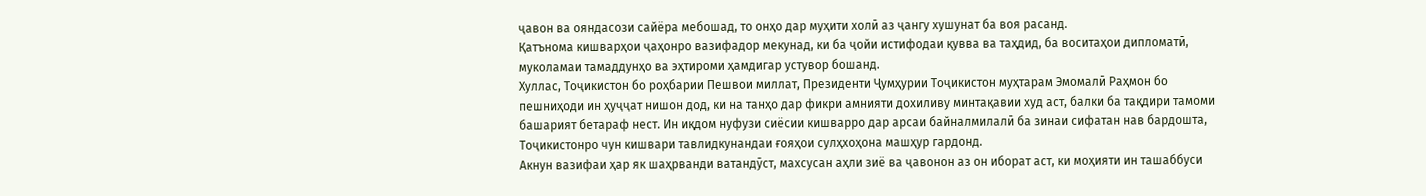ҷавон ва ояндасози сайёра мебошад, то онҳо дар муҳити холӣ аз ҷангу хушунат ба воя расанд.
Қатънома кишварҳои ҷаҳонро вазифадор мекунад, ки ба ҷойи истифодаи қувва ва таҳдид, ба воситаҳои дипломатӣ, муколамаи тамаддунҳо ва эҳтироми ҳамдигар устувор бошанд.
Хуллас, Тоҷикистон бо роҳбарии Пешвои миллат, Президенти Ҷумҳурии Тоҷикистон муҳтарам Эмомалӣ Раҳмон бо пешниҳоди ин ҳуҷҷат нишон дод, ки на танҳо дар фикри амнияти дохиливу минтақавии худ аст, балки ба тақдири тамоми башарият бетараф нест. Ин иқдом нуфузи сиёсии кишварро дар арсаи байналмилалӣ ба зинаи сифатан нав бардошта, Тоҷикистонро чун кишвари тавлидкунандаи ғояҳои сулҳхоҳона машҳур гардонд.
Акнун вазифаи ҳар як шаҳрванди ватандӯст, махсусан аҳли зиё ва ҷавонон аз он иборат аст, ки моҳияти ин ташаббуси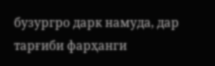бузургро дарк намуда, дар тарғиби фарҳанги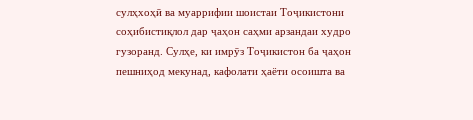сулҳхоҳӣ ва муаррифии шоистаи Тоҷикистони соҳибистиқлол дар ҷаҳон саҳми арзандаи худро гузоранд. Сулҳе, ки имрӯз Тоҷикистон ба ҷаҳон пешниҳод мекунад, кафолати ҳаёти осоишта ва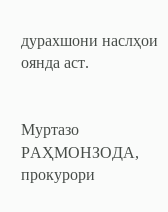дурахшони наслҳои оянда аст.


Муртазо РАҲМОНЗОДА,
прокурори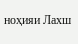ноҳияи Лахш